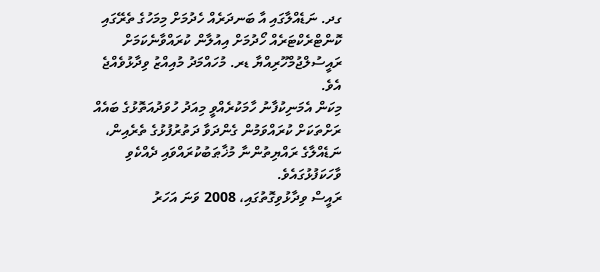ގދ. ނަޑެއްލާގައި އާ ބަނދަރެއް ހެދުމަށް މިމަހުގެ ތެރޭގައި ކޮންޓްރެކްޓަރެއް ހޯދުމަށް އިއުލާން ކުރައްވާނެކަމަށް ރައީސުލްޖުމްހޫރިއްޔާ ޑރ. މުހައްމަދު މުއިއްޒު ވިދާޅުވެއްޖެ އެވެ.
މިކަން އެމަނިކުފާނު ހާމަކުރެއްވީ މިއަދު ހުވަދުއަތޮޅުގެ ބައެއް ރަށްތަކަށް ކުރައްވަމުން ގެންދަވާ ދަތުރުފުޅުގެ ތެރެއިން، ނަޑެއްލާގެ ރައްޔިތުންނާ މުޚާޠަބުކުރައްވައި ދެއްކެވި ވާހަކަފުޅުގައެވެ.
ރައީސް ވިދާޅުވިގޮތުގައި، 2008 ވަނަ އަހަރު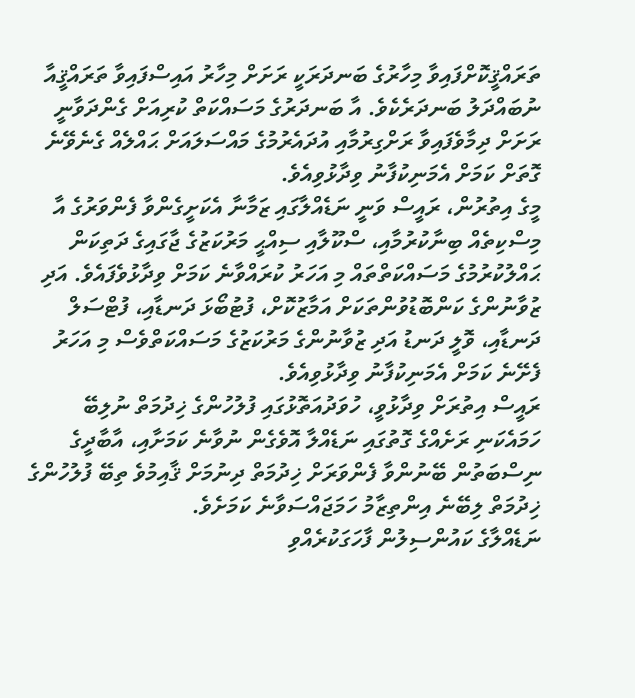ތަރައްޤީކޮށްފައިވާ މިހާރުގެ ބަނދަރަކީ ރަށަށް މިހާރު އައިސްފައިވާ ތަރައްޤީއާ ނުބައްދަލު ބަނދަރެކެވެ. އާ ބަނދަރުގެ މަސައްކަތް ކުރިއަށް ގެންދަވާނީ ރަށަށް ދިމާވެފައިވާ ރަށްގިރުމާއި އުދައެރުމުގެ މައްސަލައަށް ޙައްލެއް ގެނެވޭނެ ގޮތަށް ކަމަށް އެމަނިކުފާނު ވިދާޅުވިއެވެ.
މީގެ އިތުރުން، ރައީސް ވަނީ ނަޑެއްލާގައި ޒަމާނާ އެކަށީގެންވާ ފެންވަރުގެ އާ މިސްކިތެއް ބިނާކުރުމާއި، ސްކޫލާއި ސިއްޙީ މަރުކަޒުގެ ޖާގައިގެ ދަތިކަން ޙައްލުކުރުމުގެ މަސައްކަތްތައް މި އަހަރު ކުރައްވާނެ ކަމަށް ވިދާޅުވެފައެވެ. އަދި ޒުވާނުންގެ ކަންބޮޑުވުންތަކަށް އަމާޒުކޮށް، ފުޓުބޯޅަ ދަނޑާއި، ފުޓްސަލް ދަނޑާއި، ވޮލީ ދަނޑު އަދި ޒުވާނުންގެ މަރުކަޒުގެ މަސައްކަތްވެސް މި އަހަރު ފެށޭނެ ކަމަށް އެމަނިކުފާނު ވިދާޅުވިއެވެ.
ރައީސް އިތުރަށް ވިދާޅުވީ، ހުވަދުއަތޮޅުގައި ފުލުހުންގެ ޚިދުމަތް ނުލިބޭ ހަމައެކަނި ރަށެއްގެ ގޮތުގައި ނަޑެއްލާ އޮވެގެން ނުވާނެ ކަމަށާއި، އާބާދީގެ ނިސްބަތުން ބޭނުންވާ ފެންވަރަށް ޚިދުމަތް ދިނުމަށް ޤާއިމުވެ ތިބޭ ފުލުހުންގެ ޚިދުމަތް ލިބޭނެ އިންތިޒާމު ހަމަޖައްސަވާނެ ކަމަށެވެ.
ނަޑެއްލާގެ ކައުންސިލުން ފާހަގަކުރެއްވި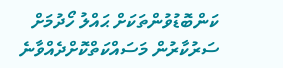ކަންބޮޑުވުންތަކަށް ޙައްލު ހޯދުމަށް ސަރުކާރުން މަސައްކަތްކޮށްދެއްވާނެ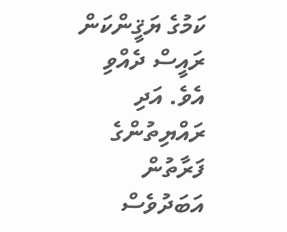ކަމުގެ ޔަޤީންކަން ރައީސް ދެއްވި އެވެ. އަދި ރައްޔިތުންގެ ފަރާތުން އަބަދުވެސް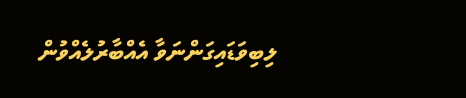ލިބިވަޑައިގަންނަވާ އެއްބާރުލެއްވުން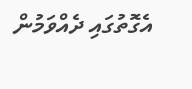އެގޮތުގައި ދެއްވަމުން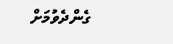ގެންދެވުމަށް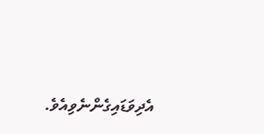އެދިވަޑައިގެންނެވިއެވެ.